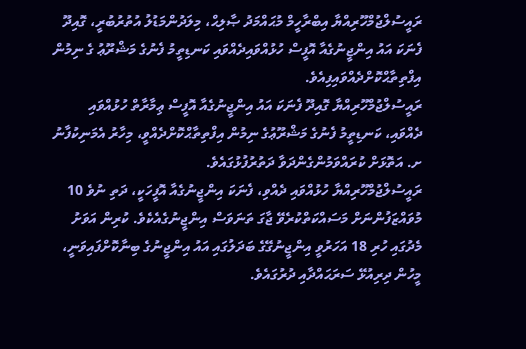ރައީސުލްޖުމްހޫރިއްޔާ އިބްރާހީމް މުޙައްމަދު ޞާލިޙް، މިލަދުންމަޑުލު އުތުރުބުރީ، ގޮއިދޫ ފެނަކަ އައު އިންޖީނުގެއާ އޮފީސް ހުޅުއްވައިދެއްވައި ކަނޑިތީމު ފެނުގެ މަޝްރޫޢު ގެ ނިމުން އިފްތިތާޙްކޮށްދެއްވައިފިއެވެ.
ރައީސުލްޖުމްހޫރިއްޔާ ގޮއިދޫ ފެނަކަ އައު އިންޖީނުގެއާ އޮފީސް ޢިމާރާތް ހުޅުއްވައި ދެއްވައި، ކަނޑިތީމު ފެނުގެ މަޝްރޫޢުގެ ނިމުން އިފްތިތާޙްކޮށްދެއްވީ، މިހާރު އެމަނިކުފާނު ށ. އަތޮޅަށް ކުރައްވަމުންގެންދަވާ ދަތުރުފުޅުގައެވެ.
ރައީސުލްޖުމްހޫރިއްޔާ ހުޅުއްވައި ދެއްވި، ފެނަކަ އިންޖީނުގެއާ އޮފީހަކީ، ދަތި ނުވެ 10 މުވައްޒަފުންނަށް މަސައްކަތްކުރެވޭ ޖާގަ ތަނަވަސް އިންޖީނުގެއެކެވެ. ކުރިން އަވަށު މެދުގައި ހުރި 18 އަހަރުވީ އިންޖީނުގޭގެ ބަދަލުގައި އައު އިންޖީނުގެ ބިނާކޮށްފައިވަނީ، މީހުން ދިރިއުޅޭ ސަރަޙައްދާއި ދުރުގައެވެ.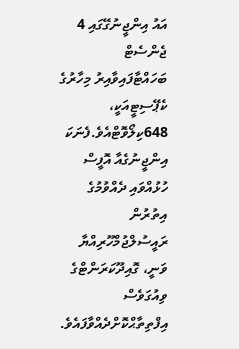އައު އިންޖީނުގޭގައި 4 ޖެންސެޓް ބަހައްޓާފައިވާއިރު މިހާރުގެ ކެޕޭސިޓީއަކީ، 648ކިލޯވޮޓްއެވެ.ފެނަކަ އިންޖީނުގެއާ އޮފީސް ހުޅުއްވައި ދެއްވުމުގެ އިތުރުން ރައީސުލްޖުމްހޫރިއްޔާ ވަނީ، ގޮއިދޫކަރަންޓްގެ ވިއުގަވެސް އިފްތިތާޙްކޮށްދެއްވާފައެވެ.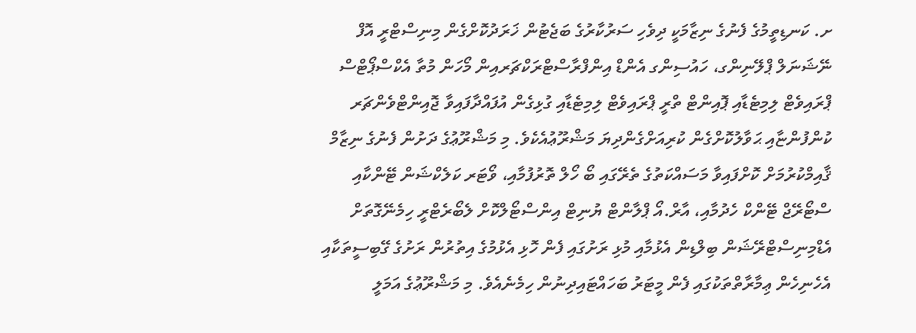ށ. ކަނޑިތީމުގެ ފެނުގެ ނިޒާމަކީ ދިވެހި ސަރުކާރުގެ ބަޖެޓުން ޚަރަދުކޮށްގެން މިނިސްޓްރީ އޮފް ނޭޝަނަލް ޕްލޭނިންގ، ހައުސިންގ އެންޑް އިންފްރާސްޓްރަކްޗަރއިން މޯހަން މުތާ އެކްސްޕޯޓްސް ޕްރައިވެޓް ލިމިޓެޑާއި ޕޮއިންޓް ތްރީ ޕްރައިވެޓް ލިމިޓެޑާއި ގުޅިގެން އުފައްދާފައިވާ ޖޮއިންޓްވެންޗަރ ކުންފުންޏާއި ޙަވާލުކޮށްގެން ކުރިއަށްގެންދިޔަ މަޝްރޫޢުއެކެވެ. މި މަޝްރޫޢުގެ ދަށުން ފެނުގެ ނިޒާމް ޤާއިމްކުރުމަށް ކޮށްފައިވާ މަސައްކަތުގެ ތެރޭގައި ބޯ ހޯލް ތޮރުފުމާއި، ވޯޓަރ ކަލެކްޝަން ޓޭންކާއި ސްޓޯރޭޖް ޓޭންކް ހެދުމާއި، އާރް.އޯ ޕްލާންޓް ޔުނިޓް އިންސްޓޯލްކޮށް ލެބޯރެޓްރީ ހިމެނޭގޮތަށް އެޑްމިނިސްޓްރޭޝަން ބިލްޑިން އެޅުމާއި މުޅި ރަށުގައި ފެން ހޮޅި އެޅުމުގެ އިތުރުން ރަށުގެ ގޭބިސީތަކާއި އެހެނިހެން ޢިމާރާތްތަކުގައި ފެން މީޓަރު ބަހައްޓައިދިނުން ހިމެނެއެވެ. މި މަޝްރޫޢުގެ އަމަލީ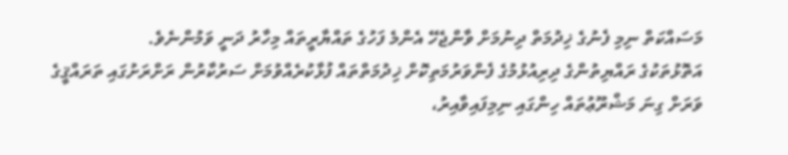މަސައްކަތް ނިމި ފެނުގެ ޚިދުމަތް ދިނުމަށް ވާންޖެހޭ އެންމެ ފަހުގެ ތައްޔާރީތައް މިހާރު ދަނީ ވަމުންނެވެ.
އަތޮޅުތަކުގެ ރައްޔިތުންގެ ދިރިއުޅުމުގެ ފެންވަރުމަތިކޮށް ޚިދުމަތްތައް ފުޅާކުރެއްވުމަށް ސަރުކާރުން ރަށްރަށުގައި ތަރައްޤީގެ ވަރަށް ގިނަ މަޝްރޫޢުތައް ހިންގައި ނިމިފައިވާއިރު،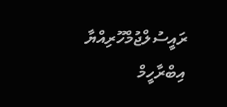ރައީސުލްޖުމްހޫރިއްޔާ އިބްރާހީމް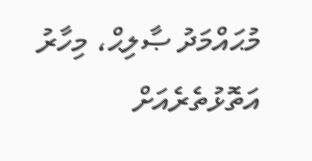މުޙައްމަދު ޞާލިޙް، މިހާރު އަތޮޅުތެރެއަށް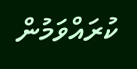ކުރައްވަމުން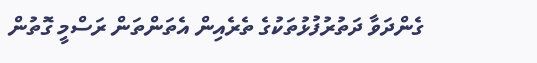ގެންދަވާ ދަތުރުފުޅުތަކުގެ ތެރެއިން އެތަންތަން ރަސްމީ ގޮތުން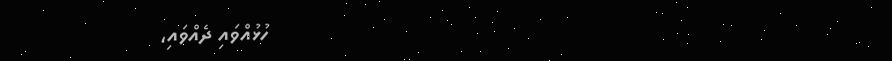ހުޅުއްވައި ދެއްވައި،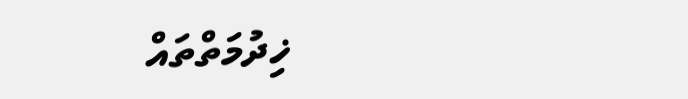ޚިދުމަތްތައް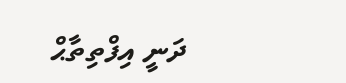ދަނީ އިފްތިތާޙް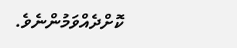ކޮށްދެއްވަމުންނެވެ.